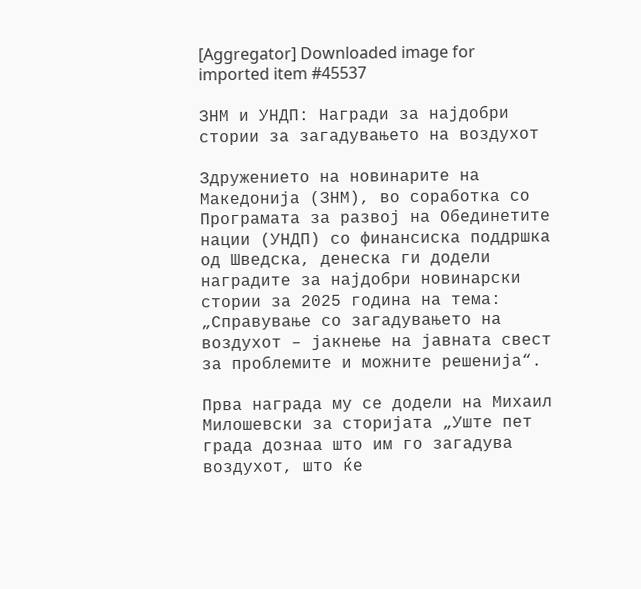[Aggregator] Downloaded image for imported item #45537

ЗНМ и УНДП: Награди за најдобри стории за загадувањето на воздухот

Здружението на новинарите на Македонија (ЗНМ), во соработка со Програмата за развој на Обединетите нации (УНДП) со финансиска поддршка од Шведска, денеска ги додели наградите за најдобри новинарски стории за 2025 година на тема: „Справување со загадувањето на воздухот – јакнење на јавната свест за проблемите и можните решенија“.

Прва награда му се додели на Михаил Милошевски за сторијата „Уште пет града дознаа што им го загадува воздухот, што ќе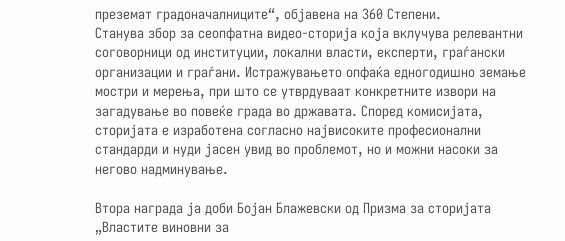преземат градоначалниците“, објавена на 360 Степени.
Станува збор за сеопфатна видео-сторија која вклучува релевантни соговорници од институции, локални власти, експерти, граѓански организации и граѓани. Истражувањето опфаќа едногодишно земање мостри и мерења, при што се утврдуваат конкретните извори на загадување во повеќе града во државата. Според комисијата, сторијата е изработена согласно највисоките професионални стандарди и нуди јасен увид во проблемот, но и можни насоки за негово надминување.

Втора награда ја доби Бојан Блажевски од Призма за сторијата „Властите виновни за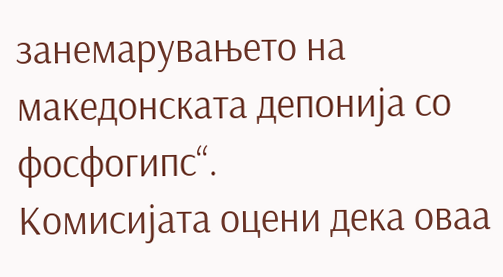занемарувањето на македонската депонија со фосфогипс“.
Комисијата оцени дека оваа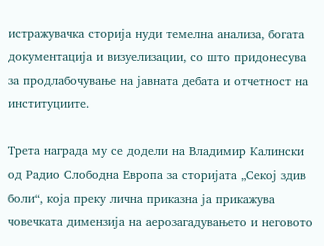истражувачка сторија нуди темелна анализа, богата документација и визуелизации, со што придонесува за продлабочување на јавната дебата и отчетност на институциите.

Трета награда му се додели на Владимир Калински од Радио Слободна Европа за сторијата „Секој здив боли“, која преку лична приказна ја прикажува човечката димензија на аерозагадувањето и неговото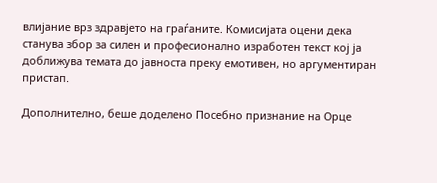влијание врз здравјето на граѓаните. Комисијата оцени дека станува збор за силен и професионално изработен текст кој ја доближува темата до јавноста преку емотивен, но аргументиран пристап.

Дополнително, беше доделено Посебно признание на Орце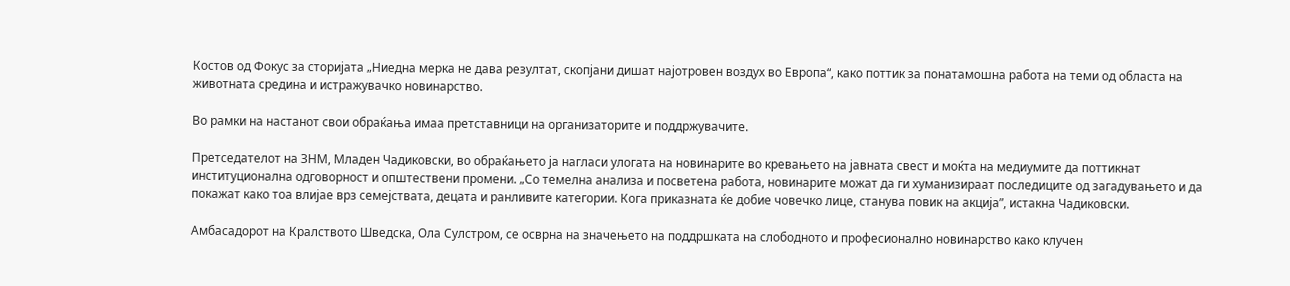Костов од Фокус за сторијата „Ниедна мерка не дава резултат, скопјани дишат најотровен воздух во Европа“, како поттик за понатамошна работа на теми од областа на животната средина и истражувачко новинарство.

Во рамки на настанот свои обраќања имаа претставници на организаторите и поддржувачите.

Претседателот на ЗНМ, Младен Чадиковски, во обраќањето ја нагласи улогата на новинарите во кревањето на јавната свест и моќта на медиумите да поттикнат институционална одговорност и општествени промени. „Со темелна анализа и посветена работа, новинарите можат да ги хуманизираат последиците од загадувањето и да покажат како тоа влијае врз семејствата, децата и ранливите категории. Кога приказната ќе добие човечко лице, станува повик на акција”, истакна Чадиковски.

Амбасадорот на Кралството Шведска, Ола Сулстром, се осврна на значењето на поддршката на слободното и професионално новинарство како клучен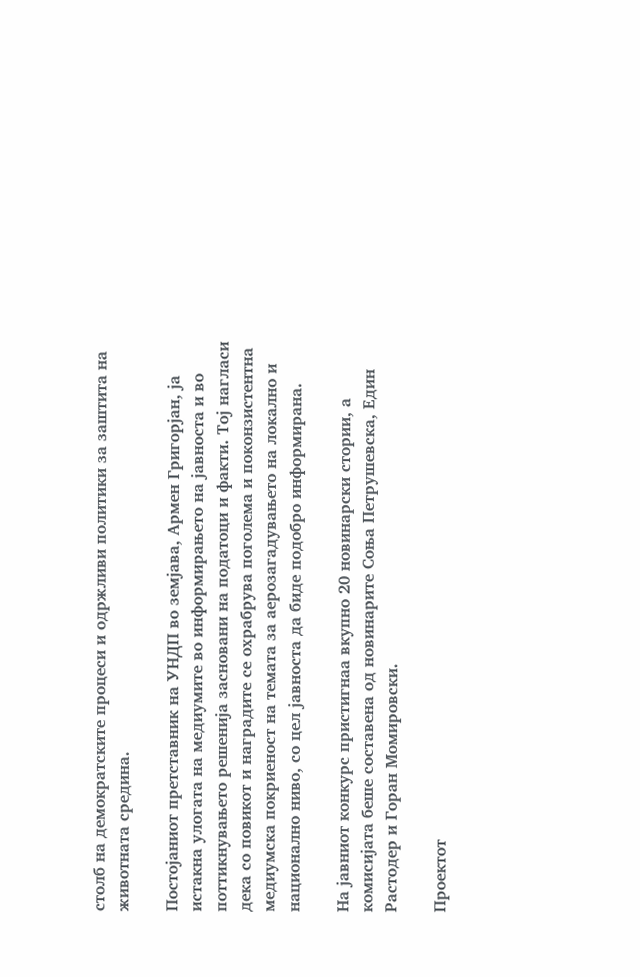столб на демократските процеси и одржливи политики за заштита на животната средина.

Постојаниот претставник на УНДП во земјава, Армен Григорјан, ја истакна улогата на медиумите во информирањето на јавноста и во поттикнувањето решенија засновани на податоци и факти. Тој нагласи дека со повикот и наградите се охрабрува поголема и поконзистентна медиумска покриеност на темата за аерозагадувањето на локално и национално ниво, со цел јавноста да биде подобро информирана.

На јавниот конкурс пристигнаа вкупно 20 новинарски стории, а комисијата беше составена од новинарите Соња Петрушевска, Един Растодер и Горан Момировски.

Проектот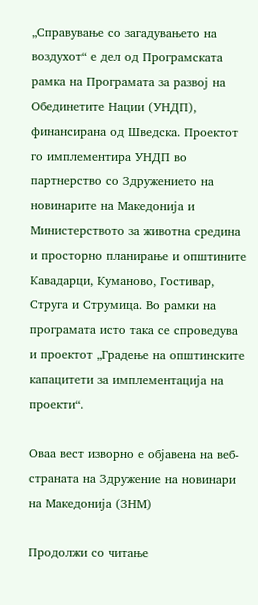„Справување со загадувањето на воздухот“ е дел од Програмската рамка на Програмата за развој на Обединетите Нации (УНДП), финансирана од Шведска. Проектот го имплементира УНДП во партнерство со Здружението на новинарите на Македонија и  Министерството за животна средина и просторно планирање и општините Кавадарци, Куманово, Гостивар, Струга и Струмица. Во рамки на програмата исто така се спроведува и проектот „Градење на општинските капацитети за имплементација на проекти“.

Оваа вест изворно е објавена на веб-страната на Здружение на новинари на Македонија (ЗНМ)

Продолжи со читање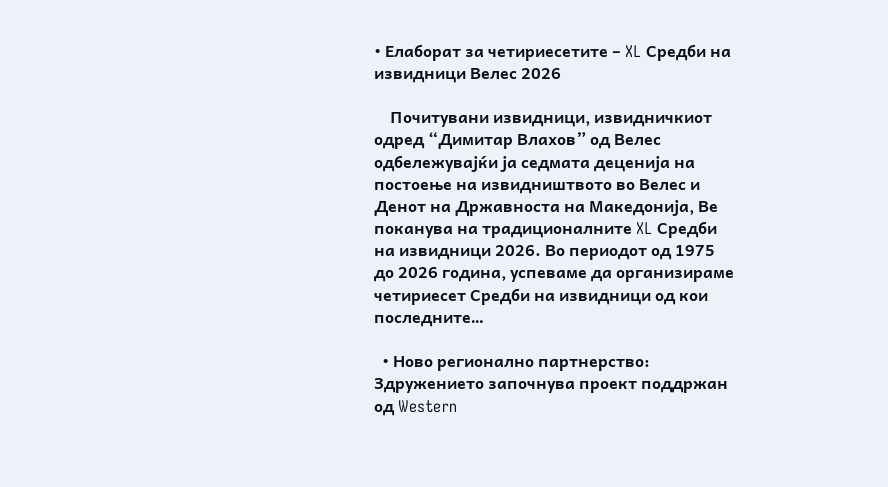• Елаборат за четириесетите – XL Средби на извидници Велес 2026

    Почитувани извидници, извидничкиот одред “Димитар Влахов” од Велес одбележувајќи ја седмата деценија на постоење на извидништвото во Велес и Денот на Државноста на Македонија, Ве поканува на традиционалните XL Средби на извидници 2026. Во периодот од 1975 до 2026 година, успевaме да организираме четириесет Средби на извидници од кои последните…

  • Ново регионално партнерство: Здружението започнува проект поддржан од Western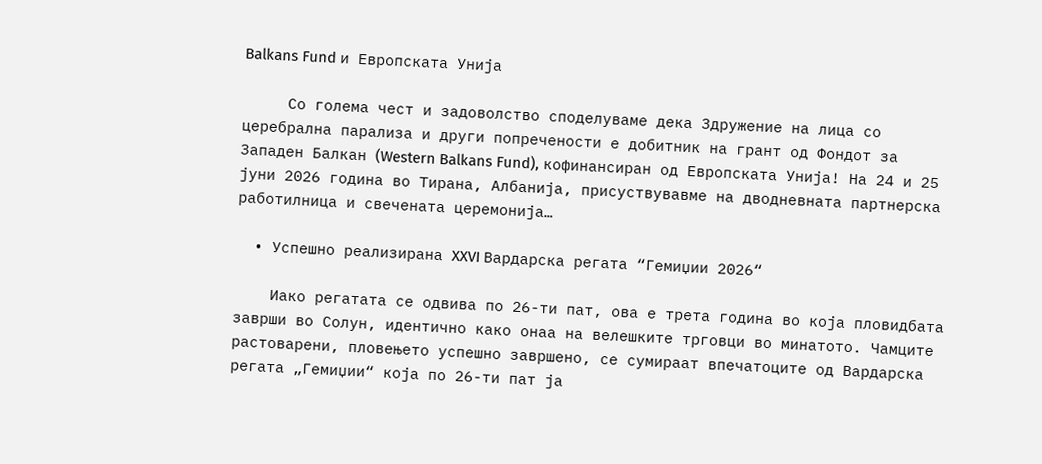Balkans Fund и Европската Унија

     Со голема чест и задоволство споделуваме дека Здружение на лица со церебрална парализа и други попречености е добитник на грант од Фондот за Западен Балкан (Western Balkans Fund), кофинансиран од Европската Унија! На 24 и 25 јуни 2026 година во Тирана, Албанија, присуствувавме на дводневната партнерска работилница и свечената церемонија…

  • Успешно реализирана XXVI Вардарска регата “Гемиџии 2026“

    Иако регатата се одвива по 26-ти пат, ова е трета година во која пловидбата заврши во Солун, идентично како онаа на велешките трговци во минатото. Чамците растоварени, пловењето успешно завршено, се сумираат впечатоците од Вардарска регата „Гемиџии“ која по 26-ти пат ја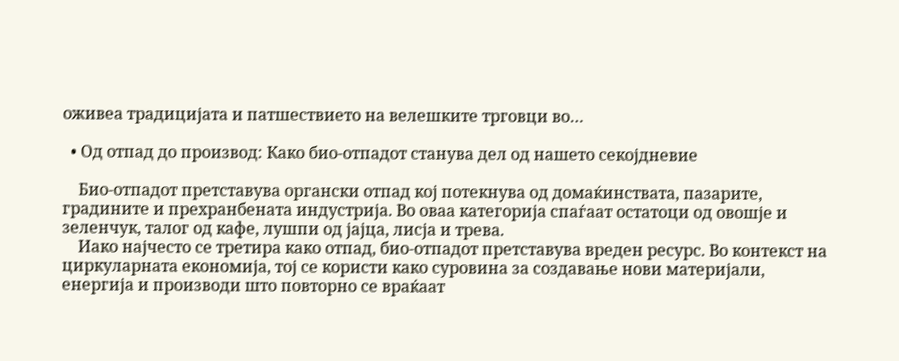оживеа традицијата и патшествието на велешките трговци во…

  • Од отпад до производ: Како био-отпадот станува дел од нашето секојдневие

    Био-отпадот претставува органски отпад кој потекнува од домаќинствата, пазарите, градините и прехранбената индустрија. Во оваа категорија спаѓаат остатоци од овошје и зеленчук, талог од кафе, лушпи од јајца, лисја и трева.
    Иако најчесто се третира како отпад, био-отпадот претставува вреден ресурс. Во контекст на циркуларната економија, тој се користи како суровина за создавање нови материјали, енергија и производи што повторно се враќаат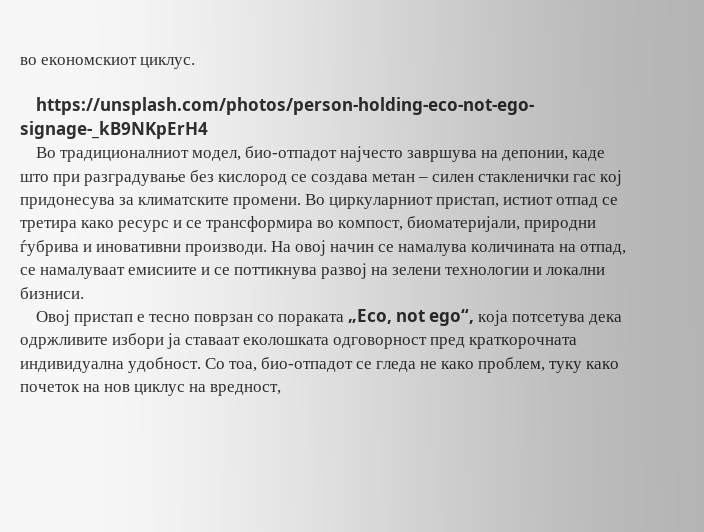во економскиот циклус.

    https://unsplash.com/photos/person-holding-eco-not-ego-signage-_kB9NKpErH4
    Во традиционалниот модел, био-отпадот најчесто завршува на депонии, каде што при разградување без кислород се создава метан – силен стакленички гас кој придонесува за климатските промени. Во циркуларниот пристап, истиот отпад се третира како ресурс и се трансформира во компост, биоматеријали, природни ѓубрива и иновативни производи. На овој начин се намалува количината на отпад, се намалуваат емисиите и се поттикнува развој на зелени технологии и локални бизниси.
    Овој пристап е тесно поврзан со пораката „Eco, not ego“, која потсетува дека одржливите избори ја ставаат еколошката одговорност пред краткорочната индивидуална удобност. Со тоа, био-отпадот се гледа не како проблем, туку како почеток на нов циклус на вредност,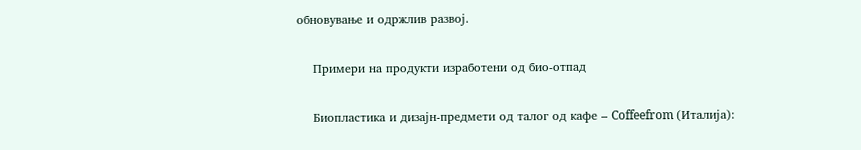обновување и одржлив развој.

    Примери на продукти изработени од био-отпад

    Биопластика и дизајн-предмети од талог од кафе – Coffeefrom (Италија):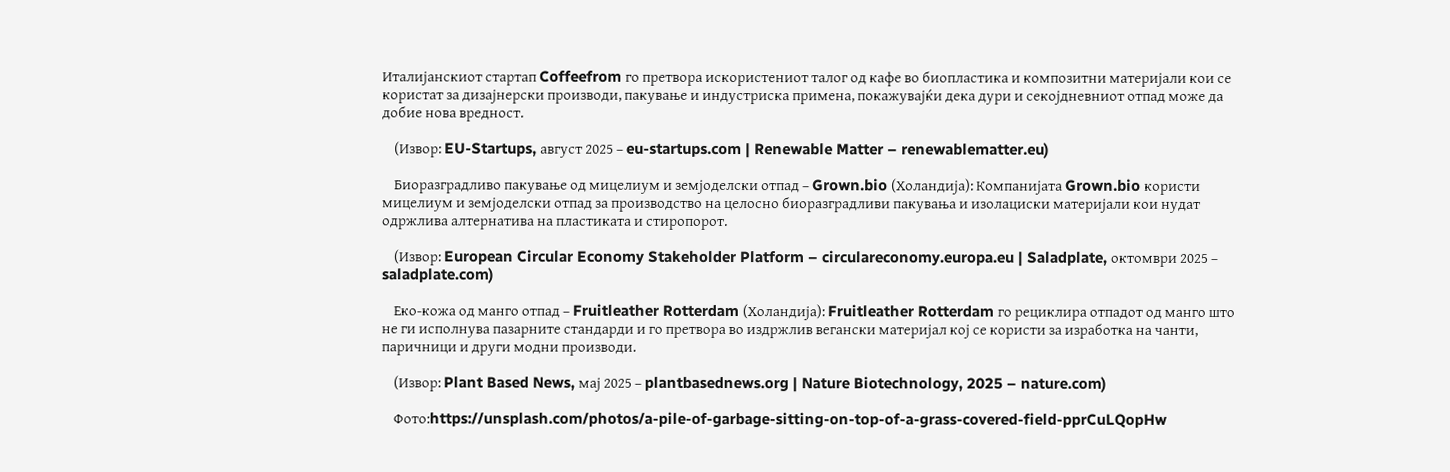Италијанскиот стартап Coffeefrom го претвора искористениот талог од кафе во биопластика и композитни материјали кои се користат за дизајнерски производи, пакување и индустриска примена, покажувајќи дека дури и секојдневниот отпад може да добие нова вредност.

    (Извор: EU-Startups, август 2025 – eu-startups.com | Renewable Matter – renewablematter.eu)

    Биоразградливо пакување од мицелиум и земјоделски отпад – Grown.bio (Холандија): Компанијата Grown.bio користи мицелиум и земјоделски отпад за производство на целосно биоразградливи пакувања и изолациски материјали кои нудат одржлива алтернатива на пластиката и стиропорот.

    (Извор: European Circular Economy Stakeholder Platform – circulareconomy.europa.eu | Saladplate, октомври 2025 – saladplate.com)

    Еко-кожа од манго отпад – Fruitleather Rotterdam (Холандија): Fruitleather Rotterdam го рециклира отпадот од манго што не ги исполнува пазарните стандарди и го претвора во издржлив вегански материјал кој се користи за изработка на чанти, паричници и други модни производи.

    (Извор: Plant Based News, мај 2025 – plantbasednews.org | Nature Biotechnology, 2025 – nature.com)

    Фото:https://unsplash.com/photos/a-pile-of-garbage-sitting-on-top-of-a-grass-covered-field-pprCuLQopHw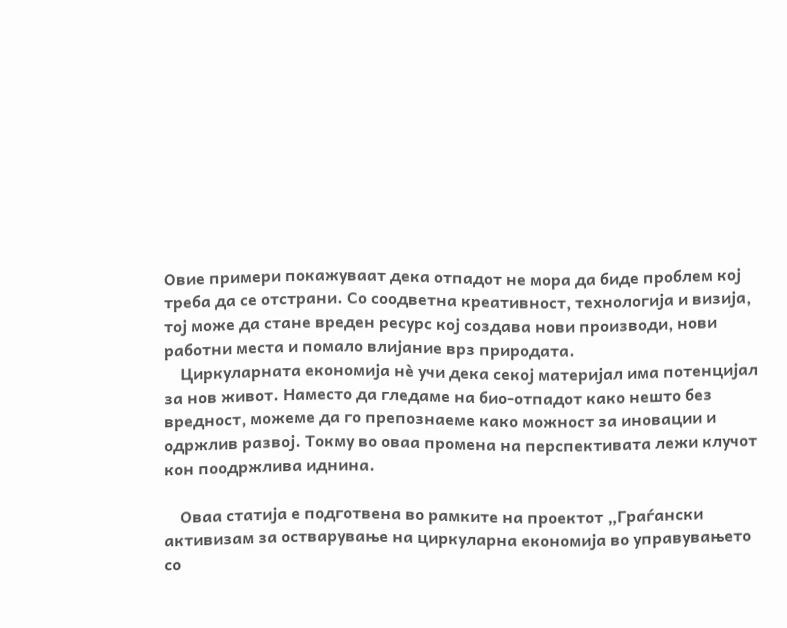Овие примери покажуваат дека отпадот не мора да биде проблем кој треба да се отстрани. Со соодветна креативност, технологија и визија, тој може да стане вреден ресурс кој создава нови производи, нови работни места и помало влијание врз природата.
    Циркуларната економија нè учи дека секој материјал има потенцијал за нов живот. Наместо да гледаме на био-отпадот како нешто без вредност, можеме да го препознаеме како можност за иновации и одржлив развој. Токму во оваа промена на перспективата лежи клучот кон поодржлива иднина.

    Оваа статија е подготвена во рамките на проектот „Граѓански активизам за остварување на циркуларна економија во управувањето со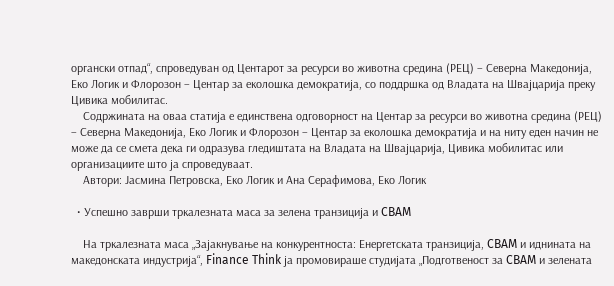органски отпад“, спроведуван од Центарот за ресурси во животна средина (РЕЦ) – Северна Македонија, Еко Логик и Флорозон – Центар за еколошка демократија, со поддршка од Владата на Швајцарија преку Цивика мобилитас.
    Содржината на оваа статија е единствена одговорност на Центар за ресурси во животна средина (РЕЦ) – Северна Македонија, Еко Логик и Флорозон – Центар за еколошка демократија и на ниту еден начин не може да се смета дека ги одразува гледиштата на Владата на Швајцарија, Цивика мобилитас или организациите што ја спроведуваат.
    Автори: Јасмина Петровска, Еко Логик и Ана Серафимова, Еко Логик

  • Успешно заврши тркалезната маса за зелена транзиција и CBAM

    На тркалезната маса „Зајакнување на конкурентноста: Енергетската транзиција, CBAM и иднината на македонската индустрија“, Finance Think ја промовираше студијата „Подготвеност за CBAM и зелената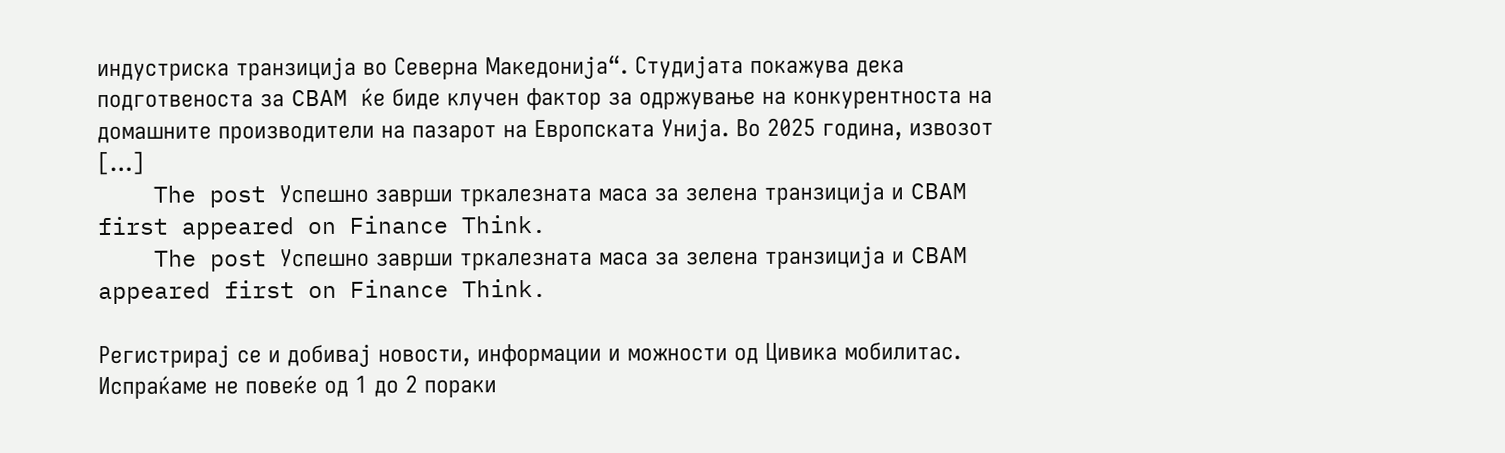индустриска транзиција во Северна Македонија“. Студијата покажува дека подготвеноста за CBAM ќе биде клучен фактор за одржување на конкурентноста на домашните производители на пазарот на Европската Унија. Во 2025 година, извозот […]
    The post Успешно заврши тркалезната маса за зелена транзиција и CBAM first appeared on Finance Think.
    The post Успешно заврши тркалезната маса за зелена транзиција и CBAM appeared first on Finance Think.

Регистрирај се и добивај новости, информации и можности од Цивика мобилитас. Испраќаме не повеќе од 1 до 2 пораки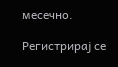месечно.

Регистрирај се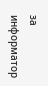за информатор